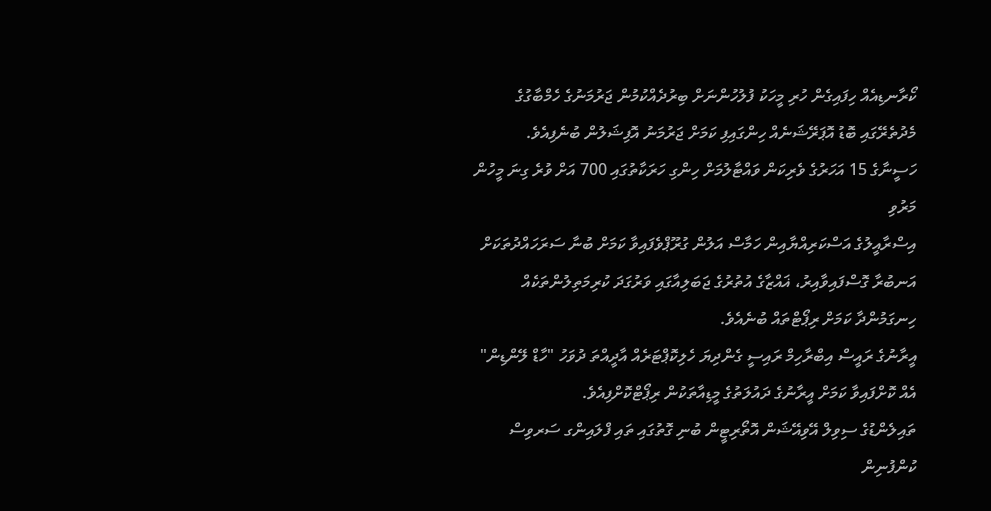ކޯރާނޑިއެއް ހިފައިގެން ހުރި މީހަކު ފުލުހުންނަށް ބިރުދެއްކުމުން ޖަރުމަނުގެ ހެމްބާގުގެ މެދުތެރޭގައި ބޮޑު އޮޕަރޭޝަނެއް ހިންގައިފި ކަމަށް ޖަރުމަނު އޮފިޝަލުން ބުނެފިއެވެ.
ހަސީނާގެ 15 އަހަރުގެ ވެރިކަން ވައްޓާލުމަށް ހިންގި ހަރަކާތުގައި 700 އަށް ވުރެ ގިނަ މީހުން މަރުވި
އިސްރާއީލުގެ އަސްކަރިއްޔާއިން ހަމާސް އަލުން ގުރޫޕްވެފައިވާ ކަމަށް ބުނާ ސަރަހައްދުތަކަށް އަނބުރާ ގޮސްފައިވާއިރު، ޣައްޒާގެ އުތުރުގެ ޖަބަލިއާގައި ވަރުގަދަ ކުރިމަތިލުންތަކެއް ހިނގަމުންދާ ކަމަށް ރިޕޯޓްތައް ބުނެއެވެ.
އީރާނުގެ ރައީސް އިބްރާހިމް ރައިސީ ގެންދިޔަ ހެލިކޮޕްޓަރެއް އާދީއްތަ ދުވަހު "ހާޑް ލޭންޑިން" އެއް ކޮށްފައިވާ ކަމަށް އީރާނުގެ ދައުލަތުގެ މީޑިއާތަކުން ރިޕޯޓްކޮށްފިއެވެ.
ތައިލެންޑުގެ ސިވިލް އޭވިއޭޝަން އޮތޯރިޓީން ބުނި ގޮތުގައި ތައި ފްލައިންގ ސަރވިސް ކުންފުނިން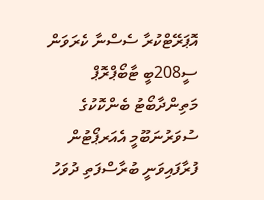އޮޕަރޭޓްކުރާ ސެސްނާ ކެރަވަން ސީ208ބީ ޓާބޯޕްރޮޕް މަތިންދާބޯޓު ބެންކޮކުގެ ސުވަރުނަބޫމީ އެއަރޕޯޓުން ފުރާފައިވަނީ ބުރާސްފަތި ދުވަހު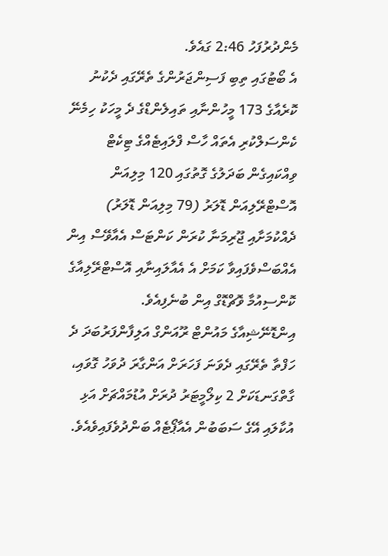މެންދުރުފަހު 2:46 ގައެވެ.
އެ ބޯޓުގައި ތިބި ފަސިންޖަރުންގެ ތެރޭގައި ދެކުނު ކޮރެއާގެ 173 މީހުންނާއި ތައިލެންޑްގެ ދެ މީހަކު ހިމެނޭ
ކެންސަލްކުރި އެތައް ހާސް ފްލައިޓެއްގެ ޓިކެޓް ވިއްކައިގެން ބަދަލުގެ ގޮތުގައި 120 މިލިއަން އޮސްޓްރޭލިއަން ޑޮލަރު (79 މިލިއަން ޑޮލަރު) ދެއްކުމަށާއި ޖޫރިމަނާ ކުރަން ކަންޓަސް އެއާވޭސް އިން އެއްބަސްވެފައިވާ ކަމަށް އެ އެއާލައިނާއި އޮސްޓްރޭލިއާގެ ކޮންސިއުމާ ވޮޗްޑޮގް އިން ބުނެފިއެވެ.
އިންޑޮނޭޝިއާގެ މައުންޓް ރޫއަންގް އަލިފާންފަރުބަދަ ދެ ހަފްތާ ތެރޭގައި ދެވަނަ ފަހަރަށް އަންގާރަ ދުވަހު ގޮވައި، ގާތްގަނޑަކަށް 2 ކިލޯމީޓަރު ދުރަށް އުޑުމައްޗަށް އަޅި އުކާލައި އޭގެ ސަބަބުން އެއާޕޯޓެއް ބަންދުވެފައިވެއެވެ.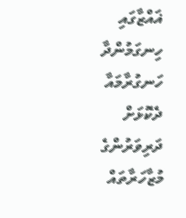ޣައްޒާގައި ހިނގަމުންދާ ހަނގުރާމައާ ދެކޮޅަށް ދަރިވަރުންގެ މުޒާހަރާތައް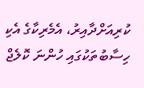ކުރިއަށްދާއިރު، އެމެރިކާގެ އެކި ހިސާބުތަކުގައި ހުންނަ ކޮލެޖް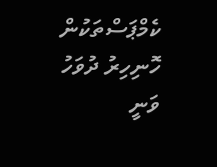ކެމްޕަސްތަކުން ހޮނިހިރު ދުވަހު ވަނީ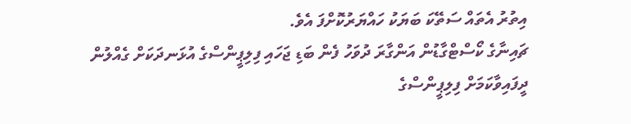އިތުރު އެތައް ސަތޭކަ ބަޔަކު ހައްޔަރުކޮށްފަ އެވެ.
ޗައިނާގެ ކޯސްޓްގާޑުން އަންގާރަ ދުވަހު ފެން ބަޑި ޖަހައި ފިލިޕީންސްގެ އުޅަނދަކަށް ގެއްލުން ދީފައިވާކަމަށް ފިލިޕީންސްގެ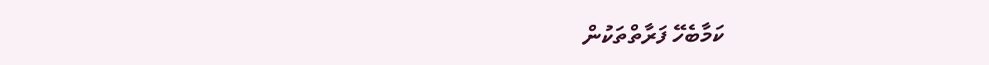ކަމާބެހޭ ފަރާތްތަކުން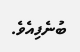ބުނެފިއެވެ.